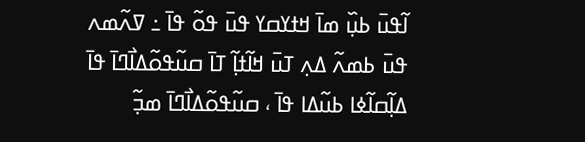ߊ߬ߟߎ߫ ߕߎ߲߰ ߘߊ߫ ߞߙߌߛߌ ߟߎ߫ ߟߋ߬ ߟߊ߫ ߸ ߜߍ߬ߘߍ ߟߎ߫ ߕߘߍ߬ ߡߍ߲ ߠߎ߫ ߞߊ߬ߙߊ߲߬ ߠߊ߫ ߛߎ߬ߟߋ߬ߡߊ߯ߣߊ߫ ߟߊ߫ ߡߊ߲߬ߛߊ߬ߦߊ ߕߎ߬ߡߊ ߟߊ߫ ، ߛߎ߬ߟߋ߬ߡߊ߯ߣߊ߫ ߘߏ߲߬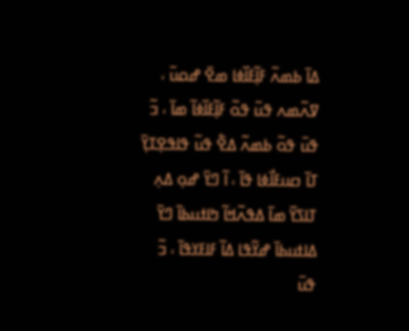ߡߊ߫ ߕߘߍ߬ ߓߊ߲߬ߓߊ߰ߦߊ ߘߐ߫ ߝߋߎ߫ ، ߜߍ߬ߘߍ ߟߎ߫ ߟߋ߬ ߓߊ߲߬ߓߊ߰ߦߊ߬ ߘߊ߫ ، ߏ߬ ߟߎ߫ ߟߋ߬ ߕߘߍ߬ ߡߐ߱ ߟߎ߬ ߟߊߟߐ߲ߠߌ߲߫ ߠߊ߫ ߛߎߓߊ߯ߦߊ ߟߊ߫ ، ߊ߬ ߣߌ߫ ߝߋ߲ ߡߍ߲ ߠߊߖߌ߰ ߘߊ߫ ߡߟߍ߬ߞߊ߬ ߤߊߙߎߕߊ߫ ߣߌ߫ ߡߊߙߎߕߊ߫ ߝߌ߬ߟߊ ߡߊ߬ ߓߊߓߌߟߊ߫ ، ߏ߬ ߟߎ߫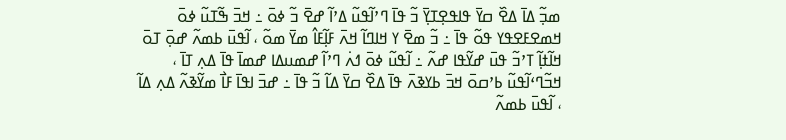ߘߏ߲߬ ߡߊ߫ ߡߐ߰ ߛߌ߫ ߟߊߟߐ߲ߠߌ߲߫ ߏ߬ ߟߊ߫ ߣߴߊ߬ߟߎ߬ ߡߴߊ߬ ߝߐ߫ ߏ߬ ߦߋ߫ ߸ ߞߏ߫ ߒ߬ߠߎ߬ ߦߋ߫ ߞߘߐߓߐߟߌ ߟߋ߬ ߟߊ߫ ߸ ߏ߬ ߘߐ߫ ߌ ߞߊߣߊ߬ ߞߍ߫ ߓߊ߲߬ߓߊ߮ ߘߌ߫ ߘߋ߬ ، ߊ߬ߟߎ߫ ߕߘߍ߬ ߝߋ߲߫ ߠߋ߫ ߞߊ߬ߙߊ߲߬ ߠߴߏ߬ ߟߎ߫ ߝߌ߬ߟߊ ߝߍ߬ ߸ ߊ߬ߟߎ߬ ߦߋ߫ ߗߍ߭ ߣߴߊ߬ ߝߘߎߡߊ ߝߘߊ߫ ߟߊ߫ ߡߍ߲ ߠߊ߫ ، ߞߏ߬ߣߵߊ߬ߟߎ߬ ߕߴߛߋ߫ ߞߏ߫ ߕߌߢߍ߫ ߟߊ߫ ߡߐ߰ ߛߌ߫ ߡߊ߬ ߏ߬ ߟߊ߫ ߸ ߝߏ߫ ߊߟߊ߫ ߓߊ߯ ߘߌ߬ߢߍ߬ ߡߍ߲ ߡߊ߬ ، ߊ߬ߟߎ߫ ߕߘߍ߬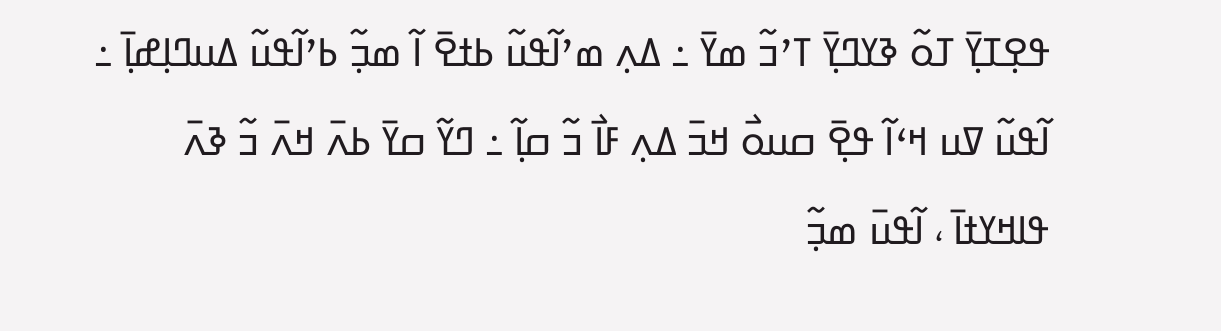ߟߐ߲ߠߌ߲߫ ߠߋ߬ ߢߌߣߌ߲߫ ߠߴߏ߬ ߘߌ߫ ߸ ߡߍ߲ ߘߴߊ߬ߟߎ߬ ߕߙߐ߫ ߊ߬ ߘߏ߲߬ ߕߴߊ߬ߟߎ߬ ߡߎߣߊ߲ߝߊ߲߫ ߸ ߊ߬ߟߎ߬ ߜߎ ߞߵߊ߬ ߟߐ߲߫ ߛߎߋ߯ ߞߏ߫ ߡߍ߲ ߓߊ߯ ߏ߬ ߛߊ߲߬ ߸ ߣߌ߬ ߛߌ߫ ߕߍ߫ ߞߍ߫ ߏ߬ ߢߍ߫ ߟߊߞߌߙߊ߫ ، ߊ߬ߟߎ߫ ߘߏ߲߬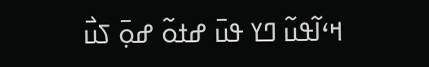ߞߵߊ߬ߟߎ߬ ߣߌ ߟߎ߫ ߝߙߋ߬ ߝߋ߲߫ ߖߎ߯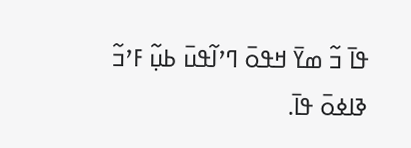ߟߊ߫ ߏ߬ ߘߌ߫ ߞߟߋ߫ ߣߴߊ߬ߟߎ߫ ߕߎ߲߬ ߓߴߏ߬ ߢߊߦߋ߫ ߟߊ߫.